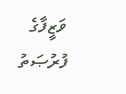ވަޒީފާގެ ފުރުޞަތު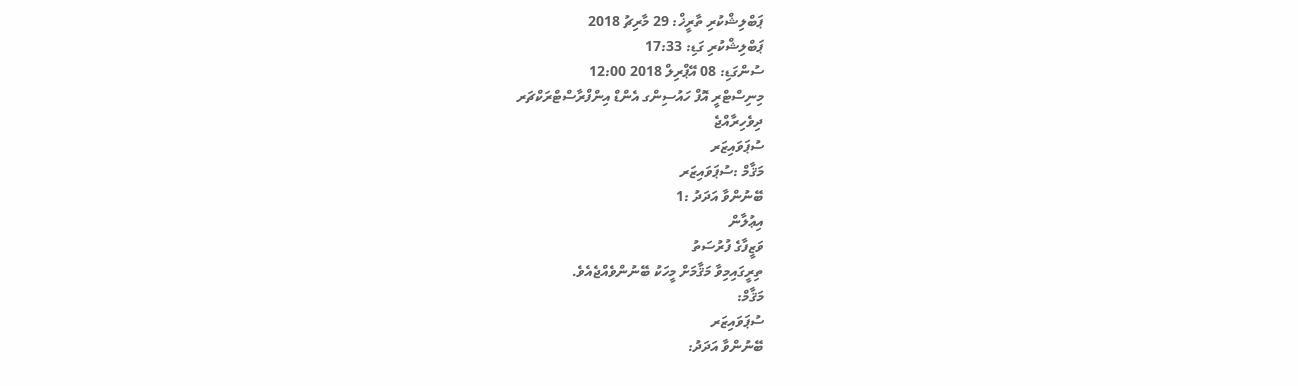ޕަބްލިޝްކުރި ތާރީޚް: 29 މާރިޗު 2018
ޕަބްލިޝްކުރި ގަޑި: 17:33
ސުންގަޑި: 08 އޭޕްރިލް 2018 12:00
މިނިސްޓްރީ އޮފް ހައުސިންގ އެންޑް އިންފްރާސްޓްރަކްޗަރ
ދިވެހިރާއްޖެ
ސުޕަވައިޒަރ
މަޤާމް :ސުޕަވައިޒަރ
ބޭނުންވާ އަދަދު :1
އިޢުލާން
ވަޒީފާގެ ފުރުސަތު
ތިރީގައިމިވާ މަޤާމަށް މީހަކު ބޭނުންވެއްޖެއެވެ.
މަޤާމް:
ސުޕަވައިޒަރ
ބޭނުންވާ އަދަދު: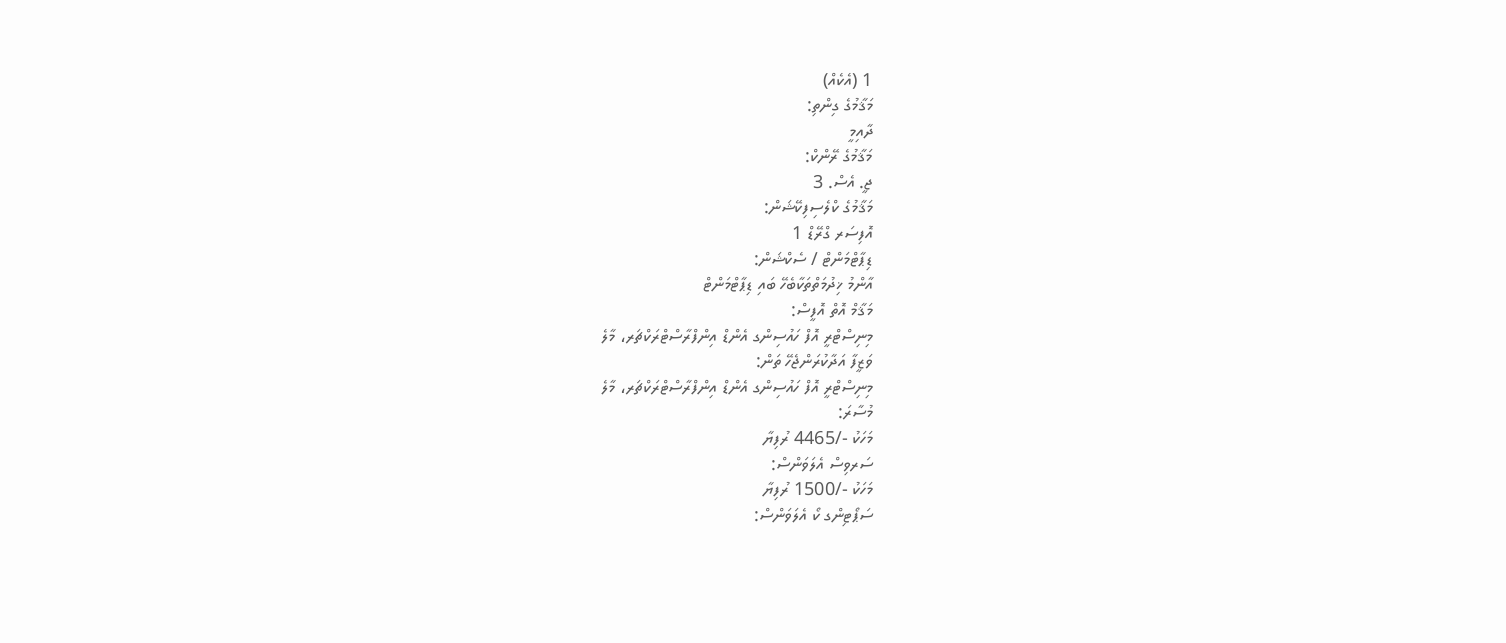1 (އެކެއް)
މަޤާމުގެ ގިންތި:
ދާއިމީ
މަޤާމުގެ ރޭންކް:
ޖީ. އެސް. 3
މަޤާމުގެ ކްލެސިފިކޭޝަން:
އޮފިސަރ ގްރޭޑް 1
ޑިޕާޓްމަންޓް / ސެކްޝަން:
އާންމު ޚިދުމަތްތަކާބެހޭ ބައި ޑިޕާޓްމަންޓް
މަޤާމް އޮތް އޮފީސް:
މިނިސްޓްރީ އޮފް ހައުސިންގ އެންޑް އިންފްރާސްޓްރަކްޗަރ، މާލެ
ވަޒީފާ އަދާކުރަންޖެހޭ ތަން:
މިނިސްޓްރީ އޮފް ހައުސިންގ އެންޑް އިންފްރާސްޓްރަކްޗަރ، މާލެ
މުސާރަ:
މަހަކު -/4465 ރުފިޔާ
ސަރވިސް އެލަވަންސް:
މަހަކު -/1500 ރުފިޔާ
ސަޕޯޓިންގ ކޯ އެލަވަންސް: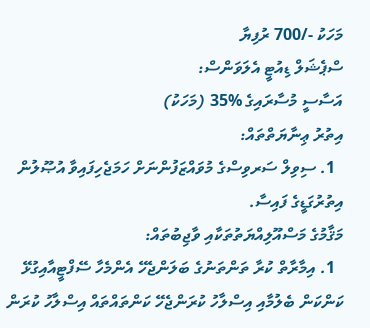މަހަކު -/700 ރުފިޔާ
ސްޕެޝަލް ޑިއުޓީ އެލަވަންސް:
އަސާސީ މުސާރައިގެ %35 (މަހަކު)
އިތުރު ޢިނާޔަތްތައް:
  1. ސިވިލް ސަރވިސްގެ މުވައްޒަފުންނަށް ހަމަޖެހިފައިވާ އުޞޫލުން އިތުރުގަޑީގެ ފައިސާ.
މަޤާމުގެ މަސްއޫލިއްޔަތުތަކާއި ވާޖިބުތައް:
  1. އިމާރާތް ކުރާ ތަންތަނުގެ ބަލަންޖެހޭ އެންމެހާ ސޭފްޓީއާއިގުޅޭ ކަންކަން ބެލުމާއި އިސްލާހު ކުރަންޖެހޭ ކަންތައްތައް އިސްލާހު ކުރަން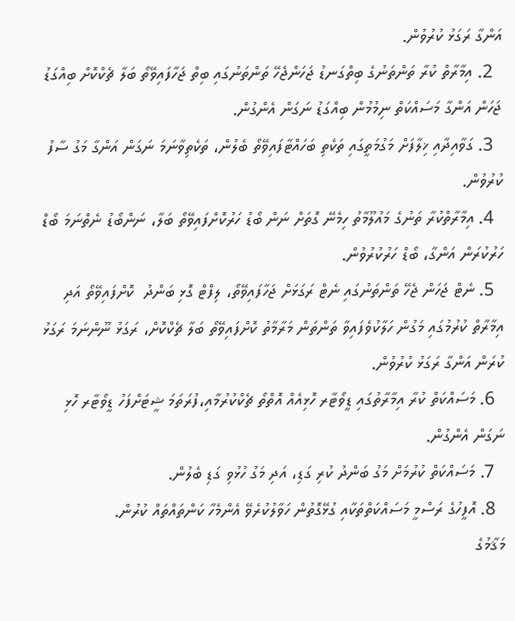އަންގާ ރަގަޅު ކުރުވުން.
  2. އިމާރާތް ކުރާ ތަންތަނުގެ ބިތްގަނޑު ޖަހަންޖެހޭ ތަންތަނުގައި ބިތް ޖަހާފައިވޭތޯ ބަލާ ޗެކްކޮށް ބިއްގަޑު ޖަހަން އަންގާ މަސައްކަތް ނިމުމުން ބިއްގަޑު ނަގަން އެންގުން.
  3. ގަވާއިދާއި ޚިލާފަށް މަގުމަތީގައި ތަކެތި ބަހައްޓާފައިވޭތޯ ބެލުން، ތަކެތިވާނަމަ ނަގަން އަންގާ މަގު ސާފު ކުރުވުން.
  4. އިމާރާތްކުރާ ތަނުގެ މައުލޫމާތު ހިމެނޭ ގޮތަށް ނަން ބޯޑު ހަރުކޮށްފައިވޭތޯ ބަލާ، ނަންބޯޑު ނެތްނަމަ ބޯޑް ހަރުކުރަން އަންގާ، ބޯޑް ހަރުކުރުވުން.
  5. ނެޓް ޖަހަން ޖެހޭ ތަންތަނުގައި ނެޓް ރަގަޅަށް ޖަހާފައިވޭތޯ، ލިފްޓް ގޮޅި ބަންދު  ކޮށްފައިވޭތޯ އަދި އިމާރާތް ކުރުމުގައި މަގުން ހަލާކުވެފައިވާ ތަންތަން މަރާމާތު ކޮށްފައިވޭތޯ ބަލާ ޗެކްކޮށް، ރަގަޅު ނޫންނަމަ ރަގަޅު ކުރަން އަންގާ ރަގަޅު ކުރުވުން.
  6. މަސައްކަތް ކުރާ އިމާރާތުގައި ޑީވޯޓާރ ހޮޅިއެއް އޮތްތޯ ޗެކްކުރުމާއި،ފުރަތަމަ ޝީޓަށްފަހު ޑީވޯޓާރ ހޮޅި ނަގަން އެންގުން.
  7. މަސައްކަތް ކުރުމަށް މަގު ބަންދު ކުރި ގަޑި، އަދި މަގު ހުޅުވި ގަޑި ބެލުން.
  8. އޮފީހުގެ ރަސްމީ މަސައްކަތްތަކާއި ގުޅޭގޮތުން ހަވާލުކުރެވޭ އެންމެހާ ކަންތައްތައް ކުރުން.
މަޤާމުގެ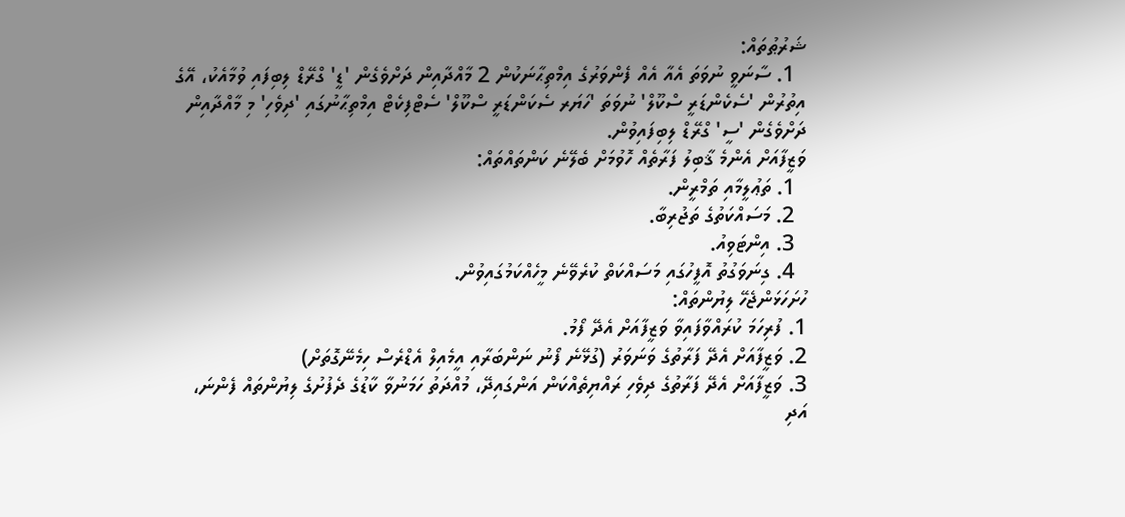ޝަރުޠުތައް:
  1. ސާނަވީ ނުވަތަ އެއާ އެއް ފެންވަރުގެ އިމްތިޙާނަކުން 2 މާއްދާއިން ދަށްވެގެން 'ޑީ' ގްރޭޑް ލިބިފައި ވުމާއެކު، އޭގެ އިތުރުން 'ސެކެންޑަރީ ސްކޫލް' ނުވަތަ 'ހަޔަރ ސެކަންޑަރީ ސްކޫލް' ސެޓްފިކެޓް އިމްތިޙާނުގައި 'ދިވެހި' މި މާއްދާއިން ދަށްވެގެން 'ސީ' ގްރޭޑް ލިބިފައިވުން.
ވަޒީފާއަށް އެންމެ ޤާބިލު ފަރާތެއް ހޮވުމަށް ބެލޭނެ ކަންތައްތައް:
  1. ތަޢުލީމާއި ތަމްރީން.
  2. މަސައްކަތުގެ ތަޖުރިބާ.
  3. އިންޓަވިއު.
  4. ގިނަވަގުތު އޮފީހުގައި މަސައްކަތް ކުރެވޭނެ މީހެއްކަމުގައިވުން.
ހުށަހަޅަންޖެހޭ ލިޔުންތައް:
1. ފުރިހަމަ ކުރައްވާފައިވާ ވަޒީފާއަށް އެދޭ ފޯމު.
2. ވަޒީފާއަށް އެދޭ ފަރާތުގެ ވަނަވަރު (ގުޅޭނެ ފޯނު ނަންބަރާއި އީމެއިލް އެޑްރެސް ހިމެނޭގޮތަށް)
3. ވަޒީފާއަށް އެދޭ ފަރާތުގެ ދިވެހި ރައްޔިތެއްކަން އަންގައިދޭ، މުއްދަތު ހަމަނުވާ ކާޑުގެ ދެފުށުގެ ލިޔުންތައް ފެންނަ، އަދި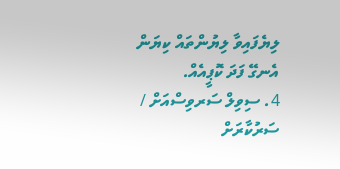ލިޔެފައިވާ ލިޔުންތައް ކިޔަން އެނގޭ ފަދަ ކޮޕީއެއް.
4. ސިވިލް ސަރވިސްއަށް / ސަރުކާރަށް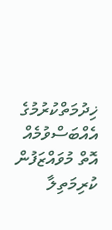ޚިދުމަތްކުރުމުގެ އެއްބަސްވުމެއް އޮތް މުވައްޒަފުން ކުރިމަތިލާ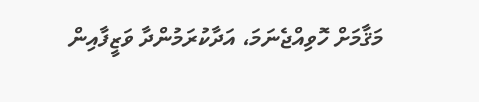މަޤާމަށް ހޮވިއްޖެނަމަ، އަދާކުރަމުންދާ ވަޒީފާއިން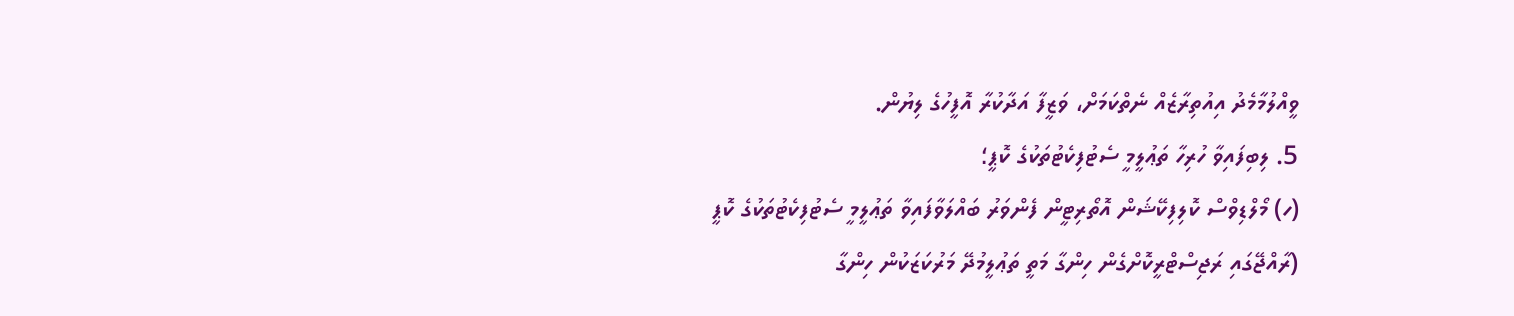ވީއްލުމާމެދު އިއުތިރާޒެއް ނެތްކަމަށް، ވަޒީފާ އަދާކުރާ އޮފީހުގެ ލިޔުން.
5. ލިބިފައިވާ ހުރިހާ ތަޢުލީމީ ސެޓުފިކެޓުތަކުގެ ކޮޕީ؛
(ހ) މޯލްޑިވްސް ކޮލިފިކޭޝަން އޮތޯރިޓީން ފެންވަރު ބައްލަވާފައިވާ ތަޢުލީމީ ސެޓުފިކެޓުތަކުގެ ކޮޕީ (ރާއްޖޭގައި ރަޖިސްޓްރީކޮށްގެން ހިންގާ މަތީ ތަޢުލީމުދޭ މަރުކަޒަކުން ހިންގާ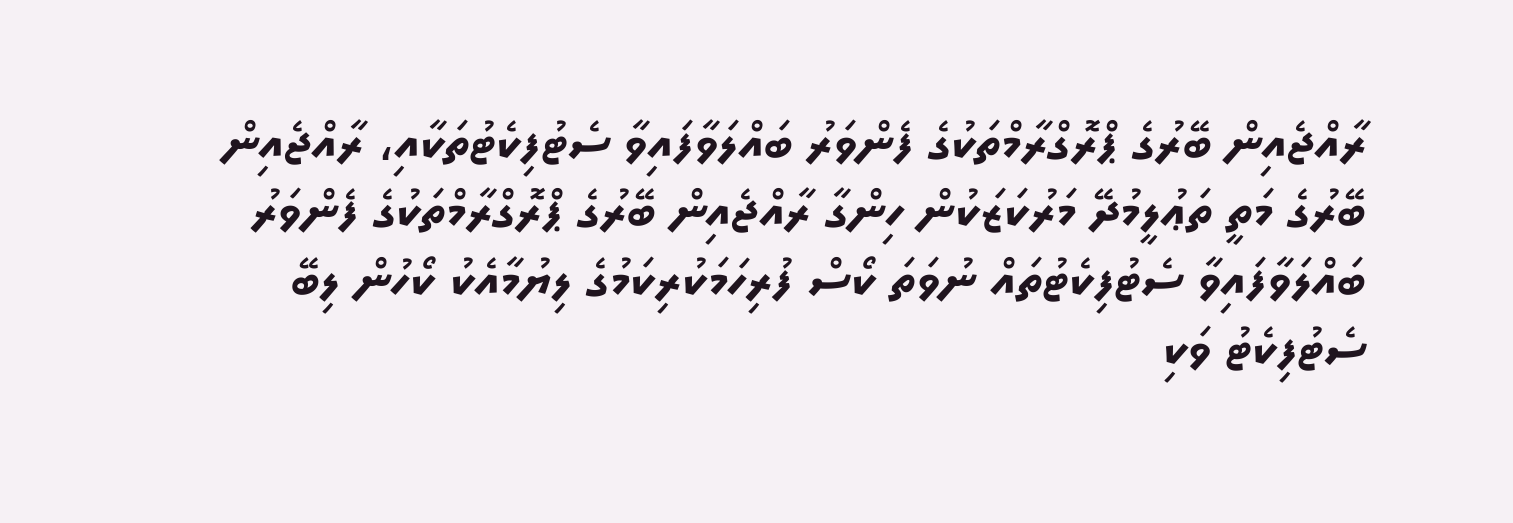ރާއްޖެއިން ބޭރުގެ ޕްރޮގްރާމްތަކުގެ ފެންވަރު ބައްލަވާފައިވާ ސެޓުފިކެޓުތަކާއި، ރާއްޖެއިން ބޭރުގެ މަތީ ތަޢުލީމުދޭ މަރުކަޒަކުން ހިންގާ ރާއްޖެއިން ބޭރުގެ ޕްރޮގްރާމްތަކުގެ ފެންވަރު ބައްލަވާފައިވާ ސެޓުފިކެޓުތައް ނުވަތަ ކޯސް ފުރިހަމަކުރިކަމުގެ ލިޔުމާއެކު ކޯހުން ލިބޭ ސެޓުފިކެޓު ވަކި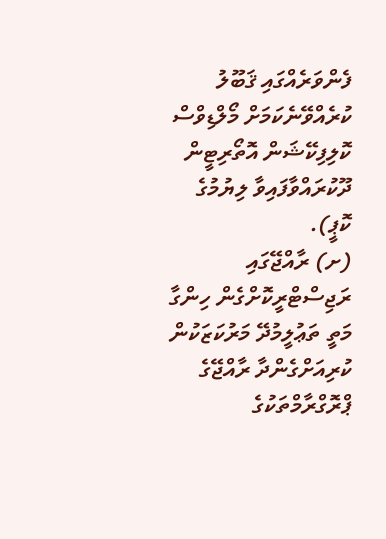ފެންވަރެއްގައި ޤަބޫލު ކުރެއްވޭނެކަމަށް މޯލްޑިވްސް ކޮލިފިކޭޝަން އޮތޯރިޓީން ދޫކުރައްވާފައިވާ ލިޔުމުގެ ކޮޕީ).
(ށ) ރާއްޖޭގައި ރަޖިސްޓްރީކޮށްގެން ހިންގާ މަތީ ތަޢުލީމުދޭ މަރުކަޒަކުން ކުރިއަށްގެންދާ ރާއްޖޭގެ ޕްރޮގްރާމްތަކުގެ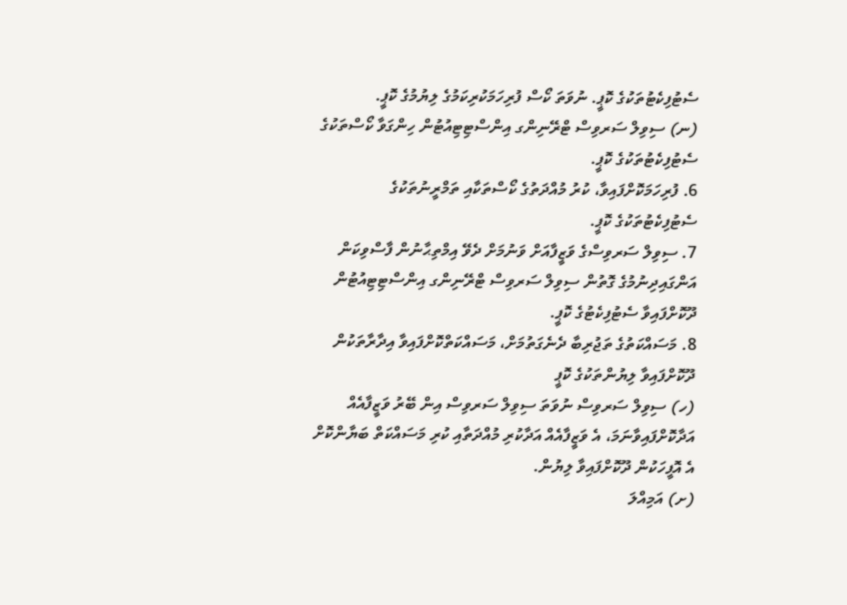ސެޓުފިކެޓުތަކުގެ ކޮޕީ. ނުވަތަ ކޯސް ފުރިހަމަކުރިކަމުގެ ލިޔުމުގެ ކޮޕީ.
(ނ) ސިވިލް ސަރވިސް ޓްރޭނިންގ އިންސްޓިޓިއުޓުން ހިންގަވާ ކޯސްތަކުގެ ސެޓުފިކެޓުތަކުގެ ކޮޕީ.
6. ފުރިހަމަކޮށްފައިވާ، ކުރު މުއްދަތުގެ ކޯސްތަކާއި ތަމްރީނުތަކުގެ ސެޓުފިކެޓުތަކުގެ ކޮޕީ.
7. ސިވިލް ސަރވިސްގެ ވަޒީފާއަށް ވަނުމަށް ދެވޭ އިމްތިޙާނުން ފާސްވިކަން އަންގައިދިނުމުގެ ގޮތުން ސިވިލް ސަރވިސް ޓްރޭނިންގ އިންސްޓިޓިއުޓުން ދޫކޮށްފައިވާ ސެޓުފިކެޓުގެ ކޮޕީ.
8. މަސައްކަތުގެ ތަޖުރިބާ ދެނެގަތުމަށް، މަސައްކަތްކޮށްފައިވާ އިދާރާތަކުން ދޫކޮށްފައިވާ ލިޔުންތަކުގެ ކޮޕީ
(ހ) ސިވިލް ސަރވިސް ނުވަތަ ސިވިލް ސަރވިސް އިން ބޭރު ވަޒީފާއެއް އަދާކޮށްފައިވާނަމަ، އެ ވަޒީފާއެއް އަދާކުރި މުއްދަތާއި ކުރި މަސައްކަތް ބަޔާންކޮށް އެ އޮފީހަކުން ދޫކޮށްފައިވާ ލިޔުން.
(ށ) އަމިއްލަ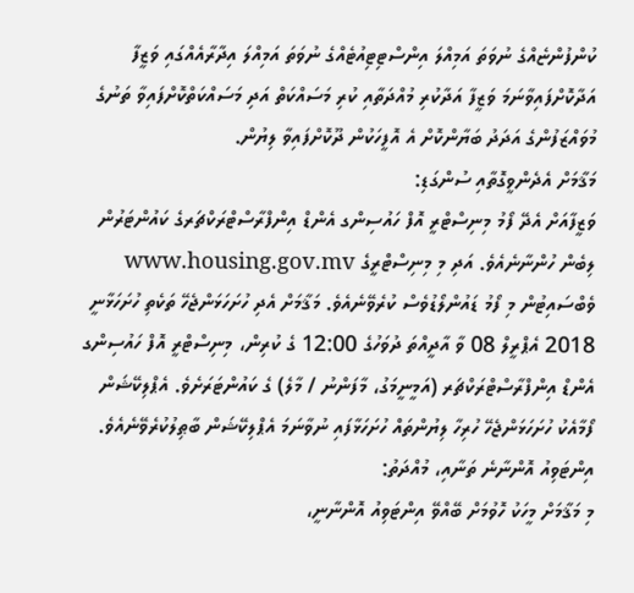ކުންފުންޏެއްގެ ނުވަތަ އަމިއްލަ އިންސްޓިޓިއުޓެއްގެ ނުވަތަ އަމިއްލަ އިދާރާއެއްގައި ވަޒީފާ އަދާކޮށްފައިވާނަމަ ވަޒީފާ އަދާކުރި މުއްދަތާއި ކުރި މަސައްކަތް އަދި މަސައްކަތްކޮށްފައިވާ ތަނުގެ މުވައްޒަފުންގެ އަދަދު ބަޔާންކޮށް އެ އޮފީހަކުން ދޫކޮށްފައިވާ ލިޔުން.
މަޤާމަށް އެދެންވީގޮތާއި ސުންގަޑި:
ވަޒީފާއަށް އެދޭ ފޯމު މިނިސްޓްރީ އޮފް ހައުސިންގ އެންޑް އިންފްރާސްޓްރަކްޗަރގެ ކައުންޓަރުން ލިބެން ހުންނާނެއެވެ. އަދި މި މިނިސްޓްރީގެ www.housing.gov.mv ވެބްސައިޓުން މި ފޯމު ޑައުންލޯޑުވެސް ކުރެވޭނެއެވެ. މަޤާމަށް އެދި ހުށަހަޅަންޖެހޭ ތަކެތި ހުށަހަޅާނީ 2018 އެޕްރީލް 08 ވާ އާދީއްތަ ދުވަހުގެ 12:00 ގެ ކުރިން، މިނިސްޓްރީ އޮފް ހައުސިންގ އެންޑް އިންފްރާސްޓްރަކްޗަރ (އަމީނީމަގު، މާފަންނު / މާލެ) ގެ ކައުންޓަރަށެވެ. އެޕްލިކޭޝަން ފޯމާއެކު ހުށަހަޅަންޖެހޭ ހުރިހާ ލިޔުންތައް ހުށަހަޅާފައި ނުވާނަމަ އެޕްލިކޭޝަން ބާޠިލުކުރެވޭނެއެވެ.
އިންޓަވިއު އޮންނާނެ ތަނާއި، މުއްދަތު:
މި މަޤާމަށް މީހަކު ހޮވުމަށް ބޭއްވޭ އިންޓަވިއު އޮންނާނީ،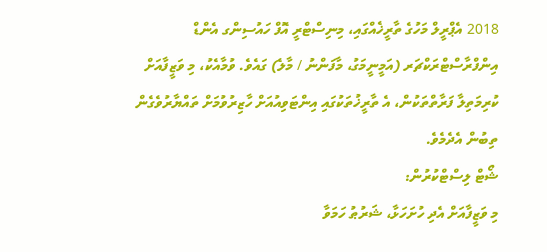2018 އެޕްރީލް މަހުގެ ތާރީޚެއްގައި، މިނިސްޓްރީ އޮފް ހައުސިންގ އެންޑް އިންފްރާސްޓްރަކްޗަރ (އަމީނީމަގު، މާފަންނު / މާލެ) ގައެވެ. ވުމާއެކު، މި ވަޒީފާއަށް ކުރިމަތިލާ ފަރާތްތަކުން، އެ ތާރީޚުތަކުގައި އިންޓަވިއުއަށް ހާޒިރުވުމަށް ތައްޔާރުވެގެން ތިބުން އެދެމެވެ.
ޝޯޓް ލިސްޓްކުރުން:
މި ވަޒީފާއަށް އެދި ހުށަހަޅާ، ޝަރުޠު ހަމަވާ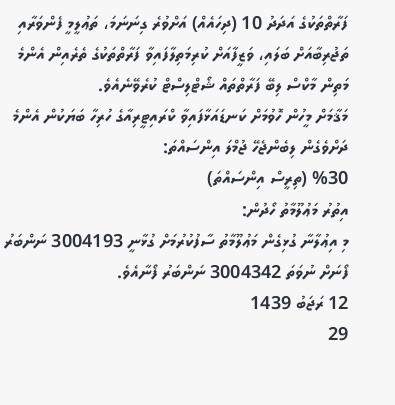ފަރާތްތަކުގެ އަދަދު 10 (ދިހައެއް) އަށްވުރެ ގިނަނަމަ، ތަޢުލީމީ ފެންވަރާއި ތަޖުރިބާއަށް ބަލައި، ވަޒީފާއަށް ކުރިމަތިލާފައިވާ ފަރާތްތަކުގެ ތެރެއިން އެންމެ މަތިން މާކްސް ލިބޭ ފަރާތްތައް ޝޯޓްލިސްޓް ކުރެވޭނެއެވެ.
މަޤާމަށް މީހުން ހޮވުމަށް ކަނޑައަޅާފައިވާ ކްރައިޓީރިއާގެ ހުރިހާ ބަޔަކުން އެންމެ ދަށްވެގެން ލިބެންޖެހޭ ޖުމްލަ އިންސައްތަ:
%30 (ތިރީސް އިންސައްތަ)
އިތުރު މަޢުލޫމާތު ހޯދުން:
މި އިޢުލާނާ ގުޅިގެން މަޢުލޫމާތު ސާފުކުރުމަށް ގުޅާނީ 3004193 ނަންބަރު ފޯނަށް ނުވަތަ 3004342 ނަންބަރު ފޯނާއެވެ.
12 ރަޖަބު 1439
29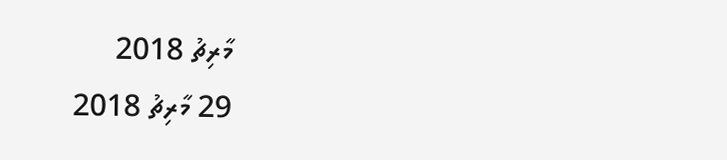މާރިޗު 2018
29 މާރިޗު 2018